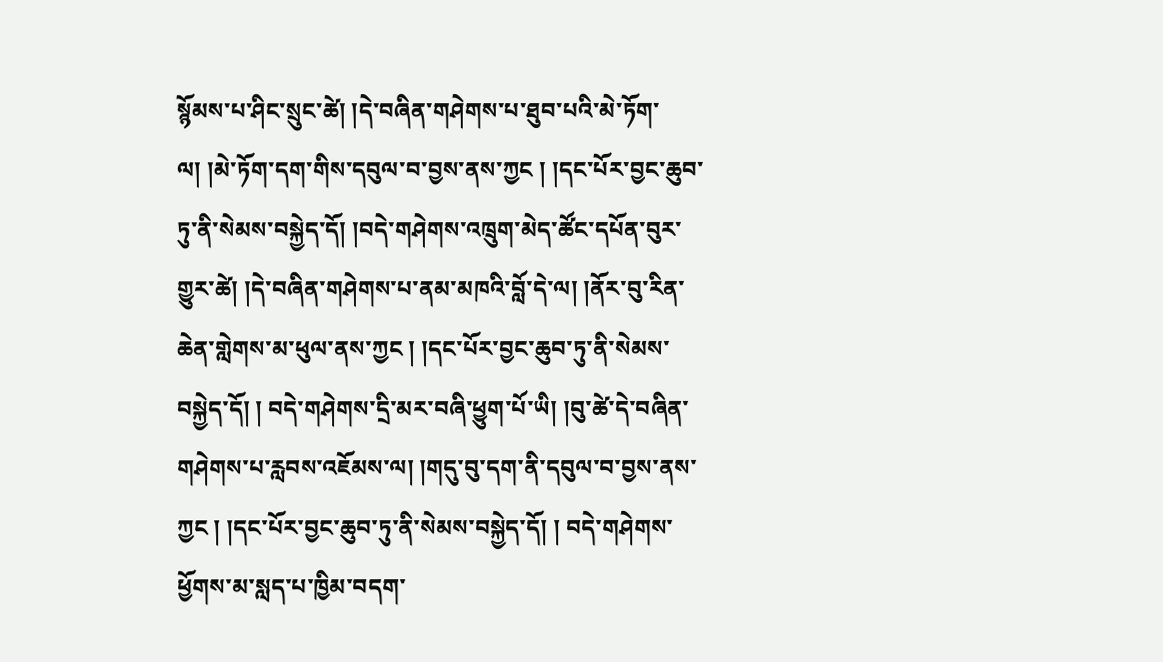སྙོམས་པ་ཤིང་སྲུང་ཚེ། །དེ་བཞིན་གཤེགས་པ་ཐུབ་པའི་མེ་ཏོག་ལ། །མེ་ཏོག་དག་གིས་དབུལ་བ་བྱས་ནས་ཀྱང ། །དང་པོར་བྱང་ཆུབ་ཏུ་ནི་སེམས་བསྐྱེད་དོ། །བདེ་གཤེགས་འཁྲུག་མེད་ཚོང་དཔོན་བུར་གྱུར་ཚེ། །དེ་བཞིན་གཤེགས་པ་ནམ་མཁའི་བློ་དེ་ལ། །ནོར་བུ་རིན་ཆེན་གླེགས་མ་ཕུལ་ནས་ཀྱང ། །དང་པོར་བྱང་ཆུབ་ཏུ་ནི་སེམས་བསྐྱེད་དོ། ། བདེ་གཤེགས་དྲི་མར་བཞི་ཕྱུག་པོ་ཡི། །བུ་ཚེ་དེ་བཞིན་གཤེགས་པ་རླབས་འཇོམས་ལ། །གདུ་བུ་དག་ནི་དབུལ་བ་བྱས་ནས་ཀྱང ། །དང་པོར་བྱང་ཆུབ་ཏུ་ནི་སེམས་བསྐྱེད་དོ། ། བདེ་གཤེགས་ཕྱོགས་མ་སླད་པ་ཁྱིམ་བདག་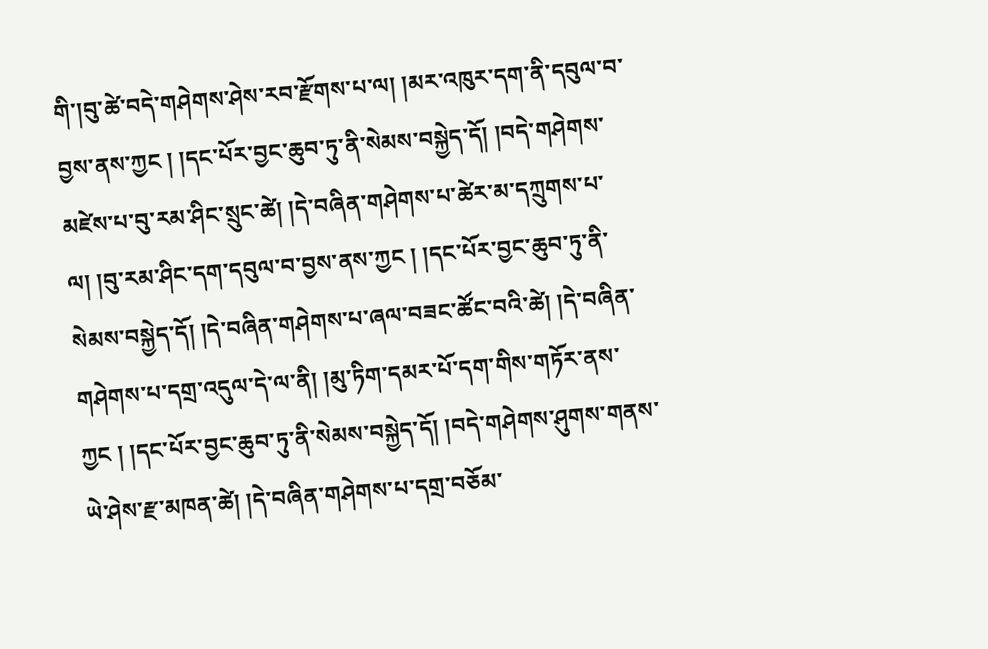གི་།བུ་ཚེ་བདེ་གཤེགས་ཤེས་རབ་རྫོགས་པ་ལ། །མར་འཁུར་དག་ནི་དབུལ་བ་བྱས་ནས་ཀྱང ། །དང་པོར་བྱང་ཆུབ་ཏུ་ནི་སེམས་བསྐྱེད་དོ། །བདེ་གཤེགས་མཛེས་པ་བུ་རམ་ཤིང་སྲུང་ཚེ། །དེ་བཞིན་གཤེགས་པ་ཚེར་མ་དཀྲུགས་པ་ལ། །བུ་རམ་ཤིང་དག་དབུལ་བ་བྱས་ནས་ཀྱང ། །དང་པོར་བྱང་ཆུབ་ཏུ་ནི་སེམས་བསྐྱེད་དོ། །དེ་བཞིན་གཤེགས་པ་ཞལ་བཟང་ཚོང་བའི་ཚེ། །དེ་བཞིན་གཤེགས་པ་དགྲ་འདུལ་དེ་ལ་ནི། །མུ་ཏིག་དམར་པོ་དག་གིས་གཏོར་ནས་ཀྱང ། །དང་པོར་བྱང་ཆུབ་ཏུ་ནི་སེམས་བསྐྱེད་དོ། །བདེ་གཤེགས་ཤུགས་གནས་ཡེ་ཤེས་རྫ་མཁན་ཚེ། །དེ་བཞིན་གཤེགས་པ་དགྲ་བཅོམ་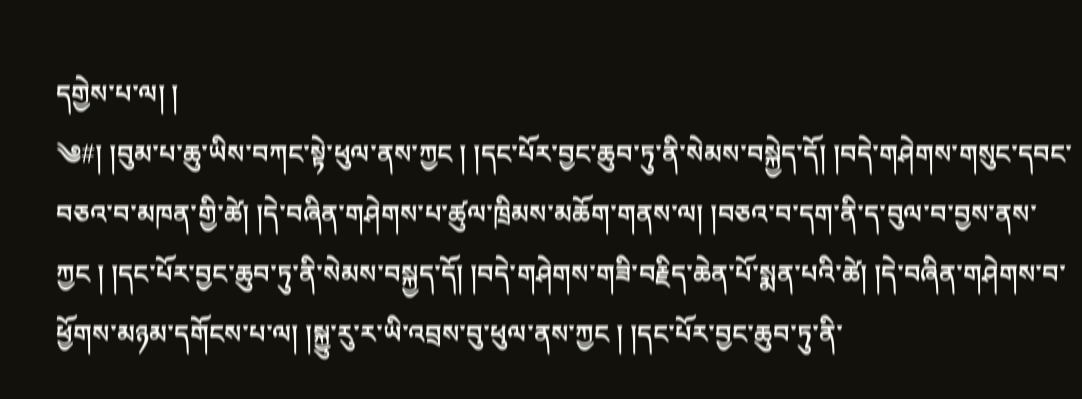དགྱེས་པ་ལ། །
༄#། །བུམ་པ་ཆུ་ཡིས་བཀང་སྟེ་ཕུལ་ནས་ཀྱང ། །དང་པོར་བྱང་ཆུབ་ཏུ་ནི་སེམས་བསྐྱེད་དོ། །བདེ་གཤེགས་གསུང་དབང་བཅའ་བ་མཁན་གྱི་ཚེ། །དེ་བཞིན་གཤེགས་པ་ཚུལ་ཁྲིམས་མཆོག་གནས་ལ། །བཅའ་བ་དག་ནི་ད་བུལ་བ་བྱས་ནས་ཀྱང ། །དང་པོར་བྱང་ཆུབ་ཏུ་ནི་སེམས་བསྐྱད་དོ། །བདེ་གཤེགས་གཟི་བརྗིད་ཆེན་པོ་སྨན་པའི་ཚེ། །དེ་བཞིན་གཤེགས་བ་ཕྱོགས་མཉམ་དགོངས་པ་ལ། །སྐྱུ་རུ་ར་ཡི་འབྲས་བུ་ཕུལ་ནས་ཀྱང ། །དང་པོར་བྱང་ཆུབ་ཏུ་ནི་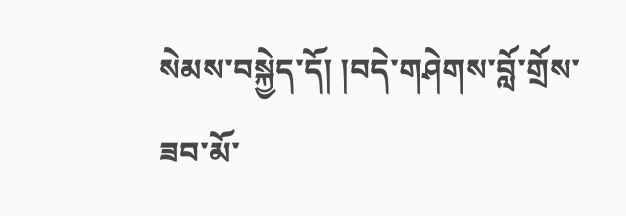སེམས་བསྐྱེད་དོ། །བདེ་གཤེགས་བློ་གྲོས་ཟབ་མོ་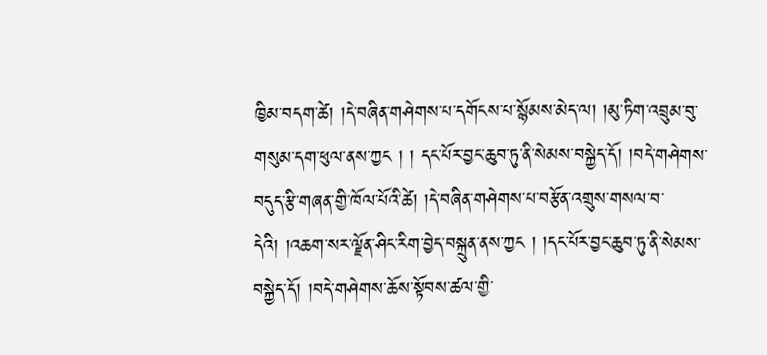ཁྱིམ་བདག་ཚེ། །དེ་བཞིན་གཤེགས་པ་དགོངས་པ་སྙོམས་མེད་ལ། །མུ་ཏིག་འབྲུམ་བུ་གསུམ་དག་ཕུལ་ནས་ཀྱང ། ། དང་པོར་བྱང་ཆུབ་ཏུ་ནི་སེམས་བསྐྱེད་དོ། །བདེ་གཤེགས་བདུད་རྩི་གཞན་གྱི་ཁོལ་པོའི་ཚེ། །དེ་བཞིན་གཤེགས་པ་བརྩོན་འགྲུས་གསལ་བ་དེའི། །འཆག་སར་ལྗོན་ཤིང་རིག་བྱེད་བསྐྲུན་ནས་ཀྱང ། །དང་པོར་བྱང་ཆུབ་ཏུ་ནི་སེམས་བསྐྱེད་དོ། །བདེ་གཤེགས་ཆོས་སྟོབས་ཚལ་གྱི་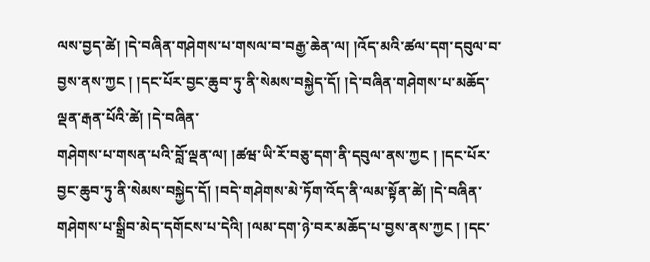ལས་བྱད་ཚེ། །དེ་བཞིན་གཤེགས་པ་གསལ་བ་བརྒྱ་ཆེན་ལ། །འོད་མའི་ཚལ་དག་དབུལ་བ་བྱས་ནས་ཀྱང ། །དང་པོར་བྱང་ཆུབ་ཏུ་ནི་སེམས་བསྐྱེད་དོ། །དེ་བཞིན་གཤེགས་པ་མཆོད་ལྡན་རྒན་པོའི་ཚེ། །དེ་བཞིན་
གཤེགས་པ་གསན་པའི་བློ་ལྡན་ལ། །ཚཝ་ཡི་རོ་བཅུ་དག་ནི་དབུལ་ནས་ཀྱང ། །དང་པོར་བྱང་ཆུབ་ཏུ་ནི་སེམས་བསྐྱེད་དོ། །བདེ་གཤེགས་མེ་ཏོག་འོད་ནི་ལམ་སྟོན་ཚེ། །དེ་བཞིན་གཤེགས་པ་སྒྲིབ་མེད་དགོངས་པ་དེའི། །ལམ་དག་ཉེ་བར་མཆོད་པ་བྱས་ནས་ཀྱང ། །དང་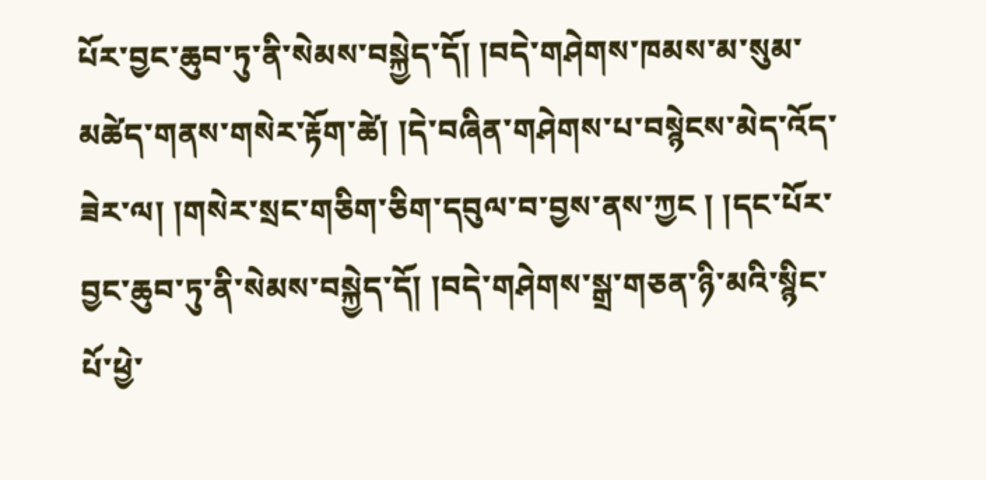པོར་བྱང་ཆུབ་ཏུ་ནི་སེམས་བསྐྱེད་དོ། །བདེ་གཤེགས་ཁམས་མ་སུམ་མཚེད་གནས་གསེར་རྟོག་ཚེ། །དེ་བཞིན་གཤེགས་པ་བསྙེངས་མེད་འོད་ཟེར་ལ། །གསེར་སྲང་གཅིག་ཅིག་དབུལ་བ་བྱས་ནས་ཀྱང ། །དང་པོར་བྱང་ཆུབ་ཏུ་ནི་སེམས་བསྐྱེད་དོ། །བདེ་གཤེགས་སྒྲ་གཅན་ཉི་མའི་སྙིང་པོ་ཕྱེ་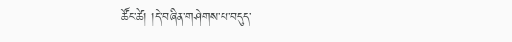ཚོང་ཚེ། །དེ་བཞིན་གཤེགས་པ་བདུད་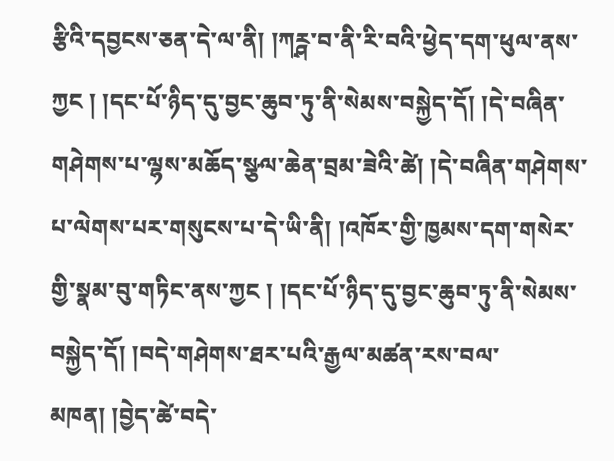རྩིའི་དབྱངས་ཅན་དེ་ལ་ནི། །ཀཪྴ་བ་ནི་རི་བའི་ཕྱེད་དག་ཕུལ་ནས་ཀྱང ། །དང་པོ་ཉིད་དུ་བྱང་ཆུབ་ཏུ་ནི་སེམས་བསྐྱེད་དོ། །དེ་བཞིན་གཤེགས་པ་ལྷས་མཆོད་སྩལ་ཆེན་བྲམ་ཟེའི་ཚེ། །དེ་བཞིན་གཤེགས་པ་ལེགས་པར་གསུངས་པ་དེ་ཡི་ནི། །འཁོར་གྱི་ཁྱམས་དག་གསེར་གྱི་སྣམ་བུ་གཏིང་ནས་ཀྱང ། །དང་པོ་ཉིད་དུ་བྱང་ཆུབ་ཏུ་ནི་སེམས་བསྐྱེད་དོ། །བདེ་གཤེགས་ཐར་པའི་རྒྱལ་མཚན་རས་བལ་མཁན། །བྱེད་ཚེ་བདེ་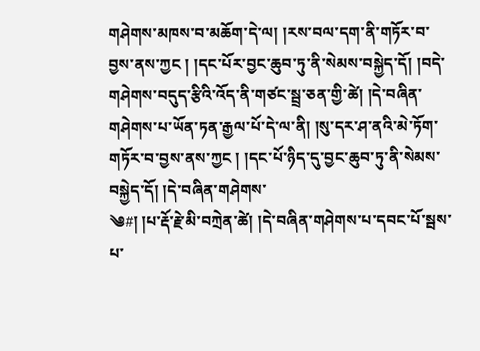གཤེགས་མཁས་བ་མཆོག་དེ་ལ། །རས་བལ་དག་ནི་གཏོར་བ་བྱས་ནས་ཀྱང ། །དང་པོར་བྱང་ཆུབ་ཏུ་ནི་སེམས་བསྐྱེད་དོ། །བདེ་གཤེགས་བདུད་རྩིའི་འོད་ནི་གཙང་སྦྲ་ཅན་གྱི་ཚེ། །དེ་བཞིན་གཤེགས་པ་ཡོན་ཏན་རྒྱལ་པོ་དེ་ལ་ནི། །སུ་དར་ཤ་ནའི་མེ་ཏོག་གཏོར་བ་བྱས་ནས་ཀྱང ། །དང་པོ་ཉིད་དུ་བྱང་ཆུབ་ཏུ་ནི་སེམས་བསྐྱེད་དོ། །དེ་བཞིན་གཤེགས་
༄#། །པ་རྡོ་རྗེ་མི་བཀྲེན་ཚེ། །དེ་བཞིན་གཤེགས་པ་དབང་པོ་སྦས་པ་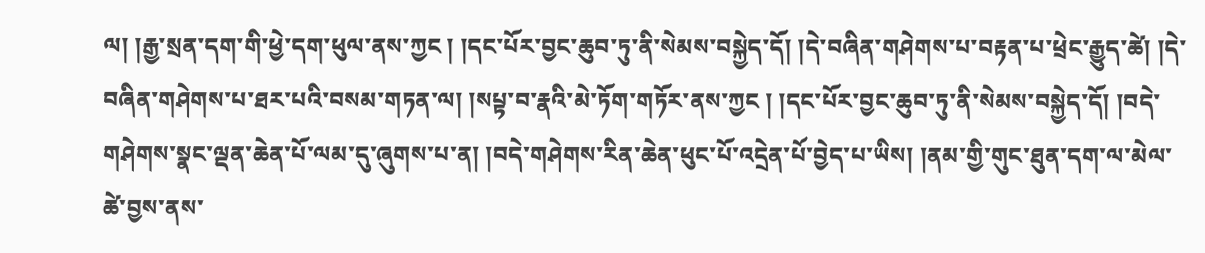ལ། །རྒྱ་སྲན་དག་གི་ཕྱེ་དག་ཕུལ་ནས་ཀྱང ། །དང་པོར་བྱང་ཆུབ་ཏུ་ནི་སེམས་བསྐྱེད་དོ། །དེ་བཞིན་གཤེགས་པ་བརྟན་པ་ཕྲེང་རྒྱུད་ཚེ། །དེ་བཞིན་གཤེགས་པ་ཐར་པའི་བསམ་གཏན་ལ། །སཔྟ་བ་རྣའི་མེ་ཏོག་གཏོར་ནས་ཀྱང ། །དང་པོར་བྱང་ཆུབ་ཏུ་ནི་སེམས་བསྐྱེད་དོ། །བདེ་གཤེགས་སྣང་ལྡན་ཆེན་པོ་ལམ་དུ་ཞུགས་པ་ན། །བདེ་གཤེགས་རིན་ཆེན་ཕུང་པོ་འདྲེན་པོ་བྱེད་པ་ཡིས། །ནམ་གྱི་གུང་ཐུན་དག་ལ་མེལ་ཚེ་བྱས་ནས་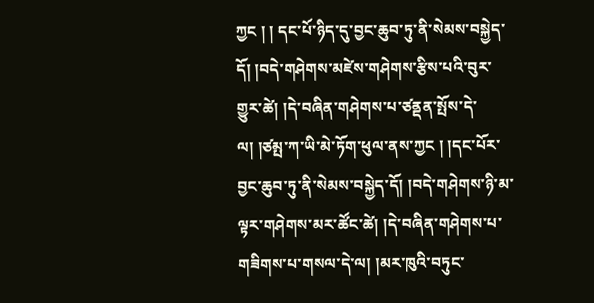ཀྱང ། ། དང་པོ་ཉིད་དུ་བྱང་ཆུབ་ཏུ་ནི་སེམས་བསྐྱེད་དོ། །བདེ་གཤེགས་མཛེས་གཤེགས་རྩིས་པའི་བུར་གྱུར་ཚེ། །དེ་བཞིན་གཤེགས་པ་ཙནྡན་སྤོས་དེ་ལ། །ཙམྤ་ཀ་ཡི་མེ་ཏོག་ཕུལ་ནས་ཀྱང ། །དང་པོར་བྱང་ཆུབ་ཏུ་ནི་སེམས་བསྐྱེད་དོ། །བདེ་གཤེགས་ཉི་མ་ལྟར་གཤེགས་མར་ཚོང་ཚེ། །དེ་བཞིན་གཤེགས་པ་གཟིགས་པ་གསལ་དེ་ལ། །མར་ཁུའི་བཏུང་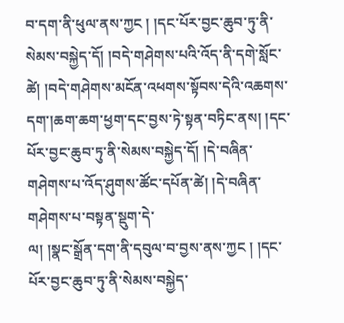བ་དག་ནི་ཕུལ་ནས་ཀྱང ། །དང་པོར་བྱང་ཆུབ་ཏུ་ནི་སེམས་བསྐྱེད་དོ། །བདེ་གཤེགས་པའི་འོད་ནི་དགེ་སློང་ཚེ། །བདེ་གཤེགས་མངོན་འཕགས་སྟོབས་དེའི་འཆགས་དག་།ཆག་ཆག་ཕྱག་དང་བྱས་ཏེ་སྟན་བཏིང་ནས། །དང་པོར་བྱང་ཆུབ་ཏུ་ནི་སེམས་བསྐྱེད་དོ། །དེ་བཞིན་གཤེགས་པ་འོད་ཤུགས་ཚོང་དཔོན་ཚེ། །དེ་བཞིན་གཤེགས་པ་བསྟན་སྡུག་དེ་
ལ། །སྣང་སྒྲོན་དག་ནི་དབུལ་བ་བྱས་ནས་ཀྱང ། །དང་པོར་བྱང་ཆུབ་ཏུ་ནི་སེམས་བསྐྱེད་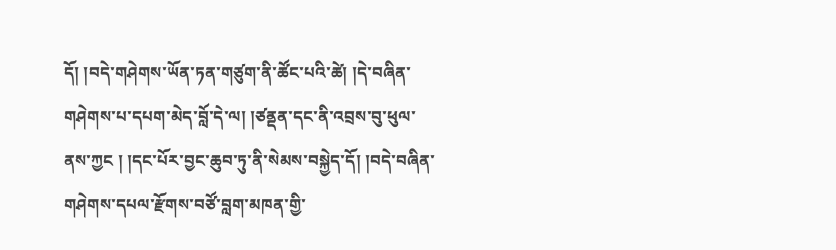དོ། །བདེ་གཤེགས་ཡོན་ཏན་གཙུག་ནི་ཚོང་པའི་ཚེ། །དེ་བཞིན་གཤེགས་པ་དཔག་མེད་བློ་དེ་ལ། །ཙནྡན་དང་ནི་འབྲས་བུ་ཕུལ་ནས་ཀྱང ། །དང་པོར་བྱང་ཆུབ་ཏུ་ནི་སེམས་བསྐྱེད་དོ། །བདེ་བཞིན་གཤེགས་དཔལ་རྫོགས་བཙོ་བླག་མཁན་གྱི་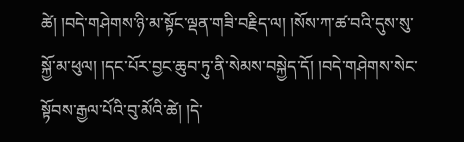ཚེ། །བདེ་གཤེགས་ཉི་མ་སྟོང་ལྡན་གཟི་བརྗིད་ལ། །སོས་ཀ་ཚ་བའི་དུས་སུ་སྐྱོ་མ་ཕུལ། །དང་པོར་བྱང་ཆུབ་ཏུ་ནི་སེམས་བསྐྱེད་དོ། །བདེ་གཤེགས་སེང་སྟོབས་རྒྱལ་པོའི་བུ་མོའི་ཚེ། །དེ་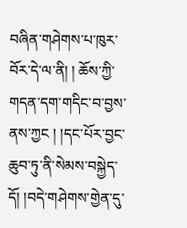བཞིན་གཤེགས་པ་ཁུར་བོར་དེ་ལ་ནི། ། ཆོས་ཀྱི་གདན་དག་གདིང་བ་བྱས་ནས་ཀྱང ། །དང་པོར་བྱང་ཆུབ་ཏུ་ནི་སེམས་བསྐྱེད་དོ། །བདེ་གཤེགས་གྱེན་དུ་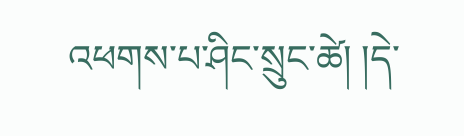འཕགས་པ་ཤིང་སྲུང་ཚེ། །དེ་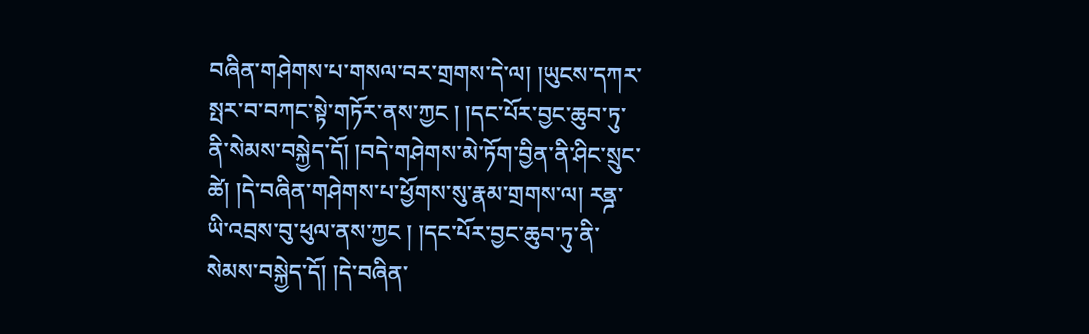བཞིན་གཤེགས་པ་གསལ་བར་གྲགས་དེ་ལ། །ཡུངས་དཀར་སྤར་བ་བཀང་སྟེ་གཏོར་ནས་ཀྱང ། །དང་པོར་བྱང་ཆུབ་ཏུ་ནི་སེམས་བསྐྱེད་དོ། །བདེ་གཤེགས་མེ་ཏོག་བྱིན་ནི་ཤིང་སྲུང་ཚེ། །དེ་བཞིན་གཤེགས་པ་ཕྱོགས་སུ་རྣམ་གྲགས་ལ། རནྜ་ཡི་འབྲས་བུ་ཕུལ་ནས་ཀྱང ། །དང་པོར་བྱང་ཆུབ་ཏུ་ནི་སེམས་བསྐྱེད་དོ། །དེ་བཞིན་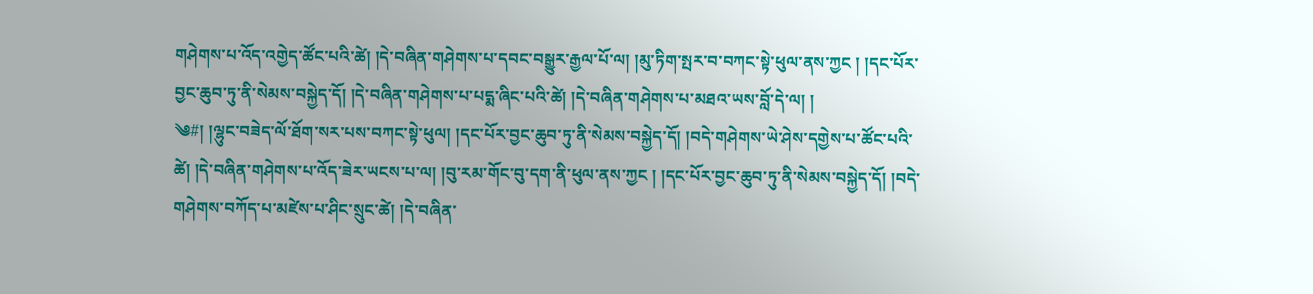གཤེགས་པ་འོད་འགྱེད་ཚོང་པའི་ཚེ། །དེ་བཞིན་གཤེགས་པ་དབང་བསྒྱུར་རྒྱལ་པོ་ལ། །མུ་ཏིག་སྤར་བ་བཀང་སྟེ་ཕུལ་ནས་ཀྱང ། །དང་པོར་བྱང་ཆུབ་ཏུ་ནི་སེམས་བསྐྱེད་དོ། །དེ་བཞིན་གཤེགས་པ་པདྨ་ཞིང་པའི་ཚེ། །དེ་བཞིན་གཤེགས་པ་མཐའ་ཡས་བློ་དེ་ལ། །
༄#། །ལྷུང་བཟེད་ལོ་ཐོག་སར་པས་བཀང་སྟེ་ཕུལ། །དང་པོར་བྱང་ཆུབ་ཏུ་ནི་སེམས་བསྐྱེད་དོ། །བདེ་གཤེགས་ཡེ་ཤེས་དགྱེས་པ་ཚོང་པའི་ཚེ། །དེ་བཞིན་གཤེགས་པ་འོད་ཟེར་ཡངས་པ་ལ། །བུ་རམ་གོང་བུ་དག་ནི་ཕུལ་ནས་ཀྱང ། །དང་པོར་བྱང་ཆུབ་ཏུ་ནི་སེམས་བསྐྱེད་དོ། །བདེ་གཤེགས་བཀོད་པ་མཛེས་པ་ཤིང་སྲུང་ཚེ། །དེ་བཞིན་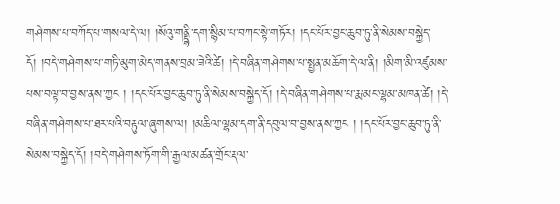གཤེགས་པ་བཀོད་པ་གསལ་དེ་ལ། །སོའུ་གནྡྷི་དག་སྙིམ་པ་བཀང་སྟེ་གཏོར། །དང་པོར་བྱང་ཆུབ་ཏུ་ནི་སེམས་བསྐྱེད་དོ། །བདེ་གཤེགས་པ་གཏི་མུག་མེད་གནས་བྲམ་ཟེའི་ཚེ། །དེ་བཞིན་གཤེགས་པ་སྤྱན་མཆོག་དེ་ལ་ནི། །མིག་མི་འཛུམས་པས་བལྟ་བ་བྱས་ནས་ཀྱང ། །དང་པོར་བྱང་ཆུབ་ཏུ་ནི་སེམས་བསྐྱེད་དོ། །དེ་བཞིན་གཤེགས་པ་རྨ་མང་ལྷམ་མཁན་ཚེ། །དེ་བཞིན་གཤེགས་པ་ཐར་པའི་བརྟུལ་ཞུགས་ལ། །མཆིལ་ལྷམ་དག་ནི་དབུལ་བ་བྱས་ནས་ཀྱང ། །དང་པོར་བྱང་ཆུབ་ཏུ་ནི་སེམས་བསྐྱེད་དོ། །བདེ་གཤེགས་ཏོག་གི་རྒྱལ་མཚན་གྲོང་རྡལ་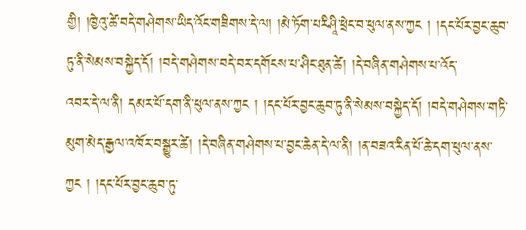གྱི། །ཁྱེའུ་ཚེ་བདེ་གཤེགས་ཡིད་འོང་གཟིགས་དེ་ལ། །མེ་ཏོག་པརིཤཱི་ཕྲེང་བ་ཕུལ་ནས་ཀྱང ། །དང་པོར་བྱང་ཆུབ་ཏུ་ནི་སེམས་བསྐྱེད་དོ། །བདེ་གཤེགས་བདེ་བར་དགོངས་པ་ཤིང་ཐུན་ཚེ། །དེ་བཞིན་གཤེགས་པ་འོད་
འབར་དེ་ལ་ནི། དམར་པོ་དག་ནི་ཕུལ་ནས་ཀྱང ། །དང་པོར་བྱང་ཆུབ་ཏུ་ནི་སེམས་བསྐྱེད་དོ། །བདེ་གཤེགས་གཏི་མུག་མེད་རྒྱལ་འཁོར་བསྒྱུར་ཚེ། །དེ་བཞིན་གཤེགས་པ་བྱང་ཆེན་དེ་ལ་ནི། །ན་བཟའ་རིན་པོ་ཆེ་དག་ཕུལ་ནས་ཀྱང ། །དང་པོར་བྱང་ཆུབ་ཏུ་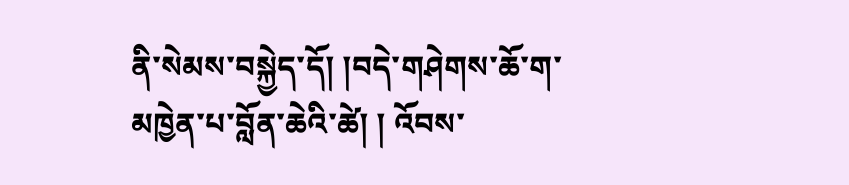ནི་སེམས་བསྐྱེད་དོ། །བདེ་གཤེགས་ཆོ་ག་མཁྱེན་པ་བློན་ཆེའི་ཚེ། ། འོབས་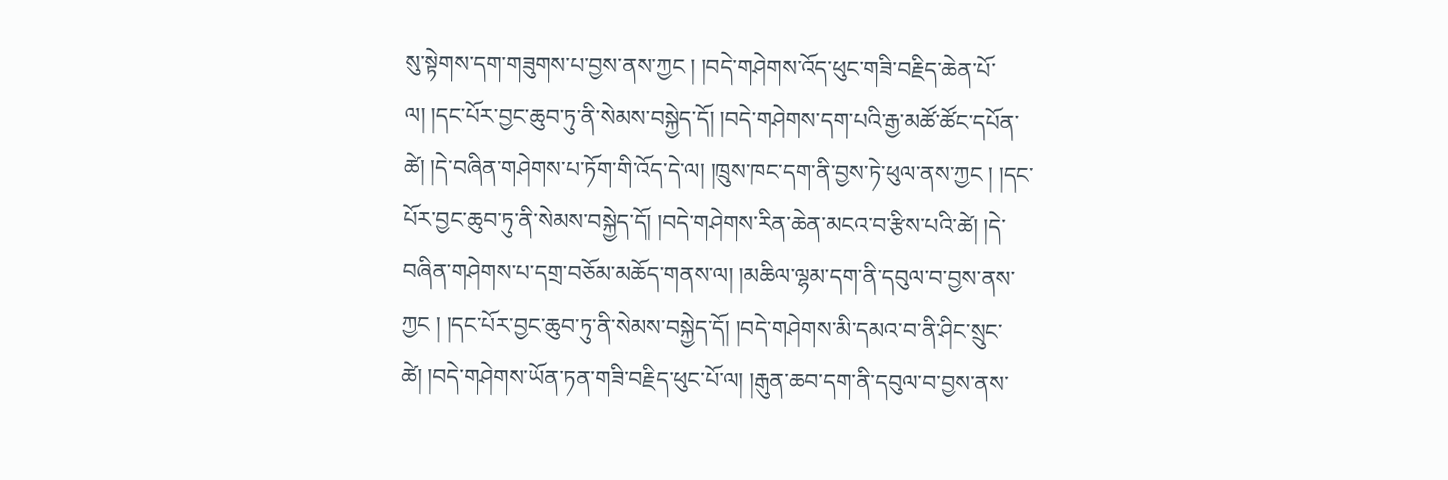སུ་སྟེགས་དག་གཟུགས་པ་བྱས་ནས་ཀྱང ། །བདེ་གཤེགས་འོད་ཕུང་གཟི་བརྗིད་ཆེན་པོ་ལ། །དང་པོར་བྱང་ཆུབ་ཏུ་ནི་སེམས་བསྐྱེད་དོ། །བདེ་གཤེགས་དག་པའི་རྒྱ་མཚོ་ཚོང་དཔོན་ཚེ། །དེ་བཞིན་གཤེགས་པ་ཏོག་གི་འོད་དེ་ལ། །ཁྲུས་ཁང་དག་ནི་བྱས་ཏེ་ཕུལ་ནས་ཀྱང ། །དང་པོར་བྱང་ཆུབ་ཏུ་ནི་སེམས་བསྐྱེད་དོ། །བདེ་གཤེགས་རིན་ཆེན་མངའ་བ་རྩིས་པའི་ཚེ། །དེ་བཞིན་གཤེགས་པ་དགྲ་བཅོམ་མཆོད་གནས་ལ། །མཆིལ་ལྷམ་དག་ནི་དབུལ་བ་བྱས་ནས་ཀྱང ། །དང་པོར་བྱང་ཆུབ་ཏུ་ནི་སེམས་བསྐྱེད་དོ། །བདེ་གཤེགས་མི་དམའ་བ་ནི་ཤིང་སྲུང་ཚེ། །བདེ་གཤེགས་ཡོན་ཏན་གཟི་བརྗིད་ཕུང་པོ་ལ། །རྒུན་ཆབ་དག་ནི་དབུལ་བ་བྱས་ནས་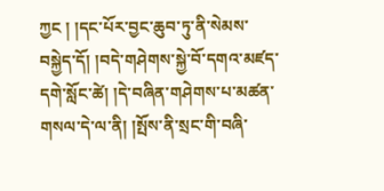ཀྱང ། །དང་པོར་བྱང་ཆུབ་ཏུ་ནི་སེམས་བསྐྱེད་དོ། །བདེ་གཤེགས་སྐྱེ་བོ་དགའ་མཛད་དགེ་སློང་ཚེ། །དེ་བཞིན་གཤེགས་པ་མཚན་གསལ་དེ་ལ་ནི། །སྤོས་ནི་སྲང་གི་བཞི་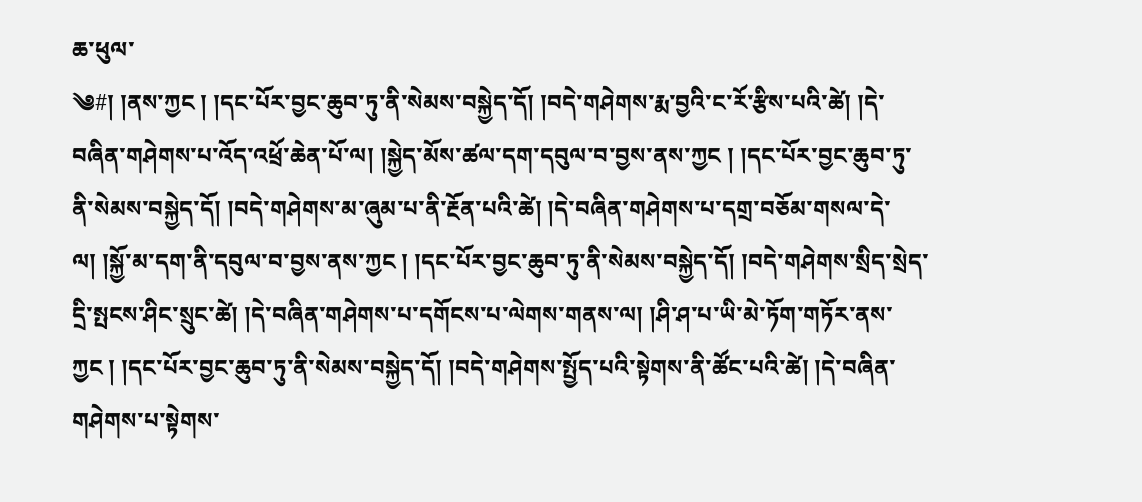ཆ་ཕུལ་
༄#། །ནས་ཀྱང ། །དང་པོར་བྱང་ཆུབ་ཏུ་ནི་སེམས་བསྐྱེད་དོ། །བདེ་གཤེགས་རྨ་བྱའི་ང་རོ་རྩིས་པའི་ཚེ། །དེ་བཞིན་གཤེགས་པ་འོད་འཕྲོ་ཆེན་པོ་ལ། །སྐྱེད་མོས་ཚལ་དག་དབུལ་བ་བྱས་ནས་ཀྱང ། །དང་པོར་བྱང་ཆུབ་ཏུ་ནི་སེམས་བསྐྱེད་དོ། །བདེ་གཤེགས་མ་ཞུམ་པ་ནི་རྔོན་པའི་ཚེ། །དེ་བཞིན་གཤེགས་པ་དགྲ་བཅོམ་གསལ་དེ་ལ། །སྐྱོ་མ་དག་ནི་དབུལ་བ་བྱས་ནས་ཀྱང ། །དང་པོར་བྱང་ཆུབ་ཏུ་ནི་སེམས་བསྐྱེད་དོ། །བདེ་གཤེགས་སྲིད་སྲེད་དྲི་སྤངས་ཤིང་སྲུང་ཚེ། །དེ་བཞིན་གཤེགས་པ་དགོངས་པ་ལེགས་གནས་ལ། །ཤི་ཤ་པ་ཡི་མེ་ཏོག་གཏོར་ནས་ཀྱང ། །དང་པོར་བྱང་ཆུབ་ཏུ་ནི་སེམས་བསྐྱེད་དོ། །བདེ་གཤེགས་སྤྱོད་པའི་སྟེགས་ནི་ཚོང་པའི་ཚེ། །དེ་བཞིན་གཤེགས་པ་སྟེགས་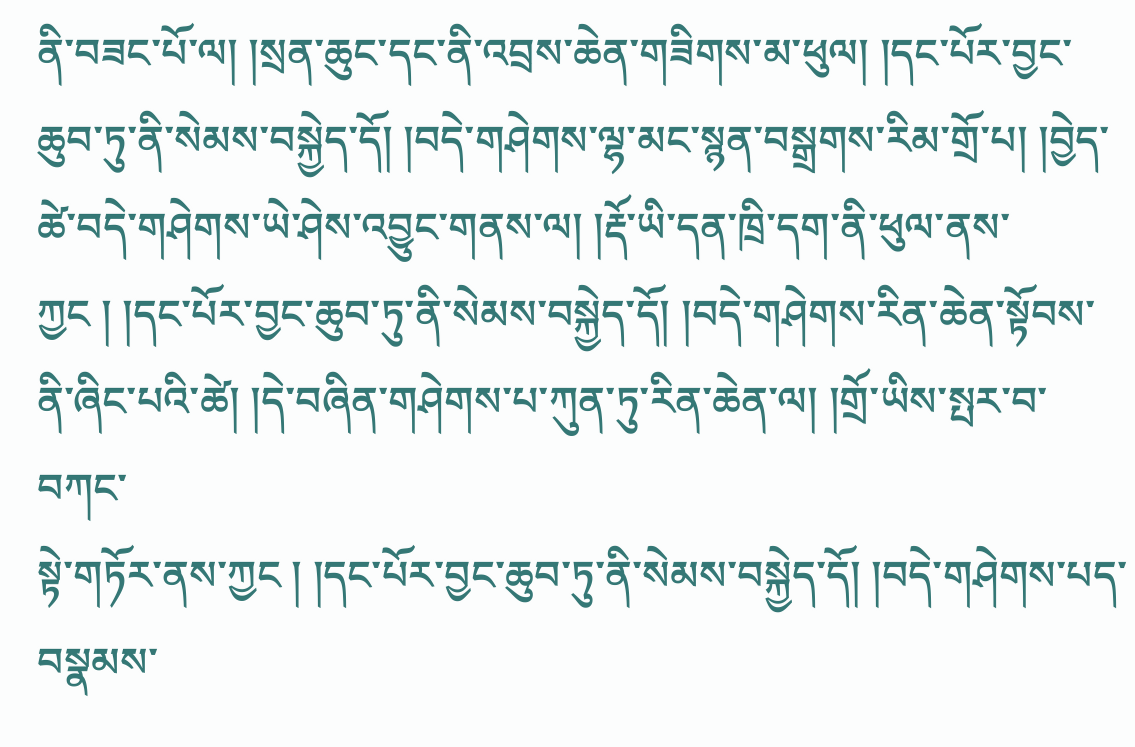ནི་བཟང་པོ་ལ། །སྲན་ཆུང་དང་ནི་འབྲས་ཆེན་གཟིགས་མ་ཕུལ། །དང་པོར་བྱང་ཆུབ་ཏུ་ནི་སེམས་བསྐྱེད་དོ། །བདེ་གཤེགས་ལྷ་མང་སྙན་བསྒྲགས་རིམ་གྲོ་པ། །བྱེད་ཚེ་བདེ་གཤེགས་ཡེ་ཤེས་འབྱུང་གནས་ལ། །རྡོ་ཡི་དན་ཁྲི་དག་ནི་ཕུལ་ནས་ཀྱང ། །དང་པོར་བྱང་ཆུབ་ཏུ་ནི་སེམས་བསྐྱེད་དོ། །བདེ་གཤེགས་རིན་ཆེན་སྟོབས་ནི་ཞིང་པའི་ཚེ། །དེ་བཞིན་གཤེགས་པ་ཀུན་ཏུ་རིན་ཆེན་ལ། །གྲོ་ཡིས་སྤར་བ་བཀང་
སྟེ་གཏོར་ནས་ཀྱང ། །དང་པོར་བྱང་ཆུབ་ཏུ་ནི་སེམས་བསྐྱེད་དོ། །བདེ་གཤེགས་པད་བསྣམས་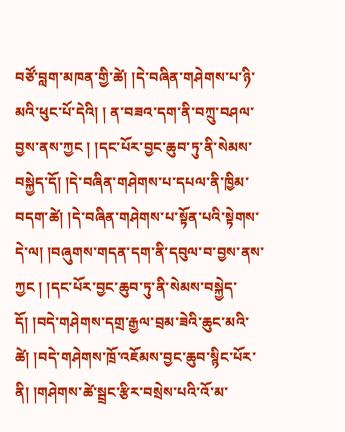བཙོ་བླག་མཁན་གྱི་ཚེ། །དེ་བཞིན་གཤེགས་པ་ཉི་མའི་ཕུང་པོ་དེའི། ། ན་བཟའ་དག་ནི་བཀྲུ་བཤལ་བྱས་ནས་ཀྱང ། །དང་པོར་བྱང་ཆུབ་ཏུ་ནི་སེམས་བསྐྱེད་དོ། །དེ་བཞིན་གཤེགས་པ་དཔལ་ནི་ཁྱིམ་བདག་ཚེ། །དེ་བཞིན་གཤེགས་པ་སྟོན་པའི་སྟེགས་དེ་ལ། །བཞུགས་གདན་དག་ནི་དབུལ་བ་བྱས་ནས་ཀྱང ། །དང་པོར་བྱང་ཆུབ་ཏུ་ནི་སེམས་བསྐྱེད་དོ། །བདེ་གཤེགས་དགྲ་རྒྱལ་བྲམ་ཟེའི་ཆུང་མའི་ཚེ། །བདེ་གཤེགས་ཁྲོ་འཇོམས་བྱང་ཆུབ་སྙིང་པོར་ནི། །གཤེགས་ཚེ་སྦྲང་རྩིར་བསྲེས་པའི་འོ་མ་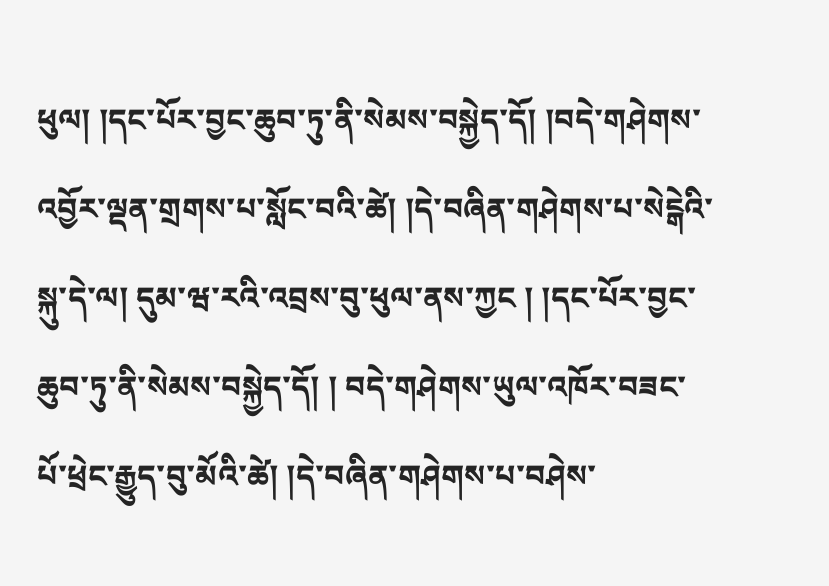ཕུལ། །དང་པོར་བྱང་ཆུབ་ཏུ་ནི་སེམས་བསྐྱེད་དོ། །བདེ་གཤེགས་འབྱོར་ལྡན་གྲགས་པ་སློང་བའི་ཚེ། །དེ་བཞིན་གཤེགས་པ་སེངྒེའི་སྐུ་དེ་ལ། དུམ་ཝ་རའི་འབྲས་བུ་ཕུལ་ནས་ཀྱང ། །དང་པོར་བྱང་ཆུབ་ཏུ་ནི་སེམས་བསྐྱེད་དོ། ། བདེ་གཤེགས་ཡུལ་འཁོར་བཟང་པོ་ཕྲེང་རྒྱུད་བུ་མོའི་ཚེ། །དེ་བཞིན་གཤེགས་པ་བཤེས་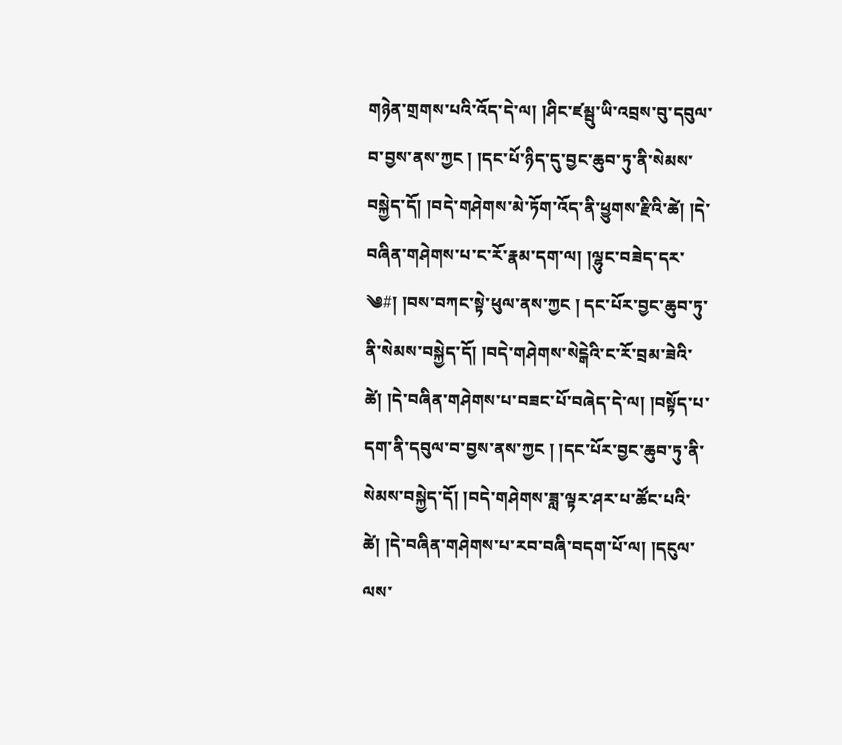གཉེན་གྲགས་པའི་འོད་དེ་ལ། །ཤིང་ཛམྦུ་ཡི་འབྲས་བུ་དབུལ་བ་བྱས་ནས་ཀྱང ། །དང་པོ་ཉིད་དུ་བྱང་ཆུབ་ཏུ་ནི་སེམས་བསྐྱེད་དོ། །བདེ་གཤེགས་མེ་ཏོག་འོད་ནི་ཕྱུགས་རྫིའི་ཚེ། །དེ་བཞིན་གཤེགས་པ་ང་རོ་རྣམ་དག་ལ། །ལྷུང་བཟེད་དར་
༄#། །བས་བཀང་སྟེ་ཕུལ་ནས་ཀྱང ། དང་པོར་བྱང་ཆུབ་ཏུ་ནི་སེམས་བསྐྱེད་དོ། །བདེ་གཤེགས་སེངྒེའི་ང་རོ་བྲམ་ཟེའི་ཚེ། །དེ་བཞིན་གཤེགས་པ་བཟང་པོ་བཞེད་དེ་ལ། །བསྟོད་པ་དག་ནི་དབུལ་བ་བྱས་ནས་ཀྱང ། །དང་པོར་བྱང་ཆུབ་ཏུ་ནི་སེམས་བསྐྱེད་དོ། །བདེ་གཤེགས་ཟླ་ལྟར་ཤར་པ་ཚོང་པའི་ཚེ། །དེ་བཞིན་གཤེགས་པ་རབ་བཞི་བདག་པོ་ལ། །དངུལ་ལས་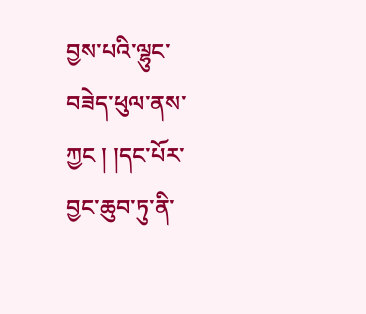བྱས་པའི་ལྷུང་བཟེད་ཕུལ་ནས་ཀྱང ། །དང་པོར་བྱང་ཆུབ་ཏུ་ནི་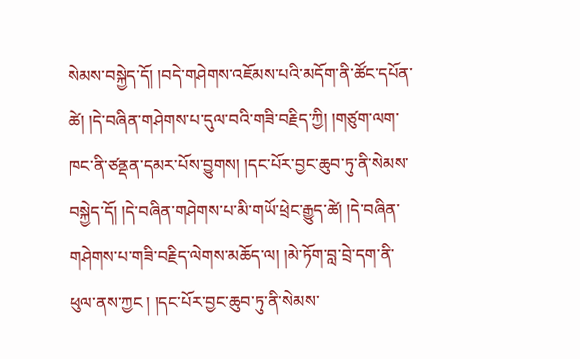སེམས་བསྐྱེད་དོ། །བདེ་གཤེགས་འཇོམས་པའི་མདོག་ནི་ཚོང་དཔོན་ཚེ། །དེ་བཞིན་གཤེགས་པ་དུལ་བའི་གཟི་བརྗིད་ཀྱི། །གཙུག་ལག་ཁང་ནི་ཙནྡན་དམར་པོས་བྱུགས། །དང་པོར་བྱང་ཆུབ་ཏུ་ནི་སེམས་བསྐྱེད་དོ། །དེ་བཞིན་གཤེགས་པ་མི་གཡོ་ཕྲེང་རྒྱུད་ཚེ། །དེ་བཞིན་གཤེགས་པ་གཟི་བརྗིད་ལེགས་མཆོད་ལ། །མེ་ཏོག་བླ་བྲེ་དག་ནི་ཕུལ་ནས་ཀྱང ། །དང་པོར་བྱང་ཆུབ་ཏུ་ནི་སེམས་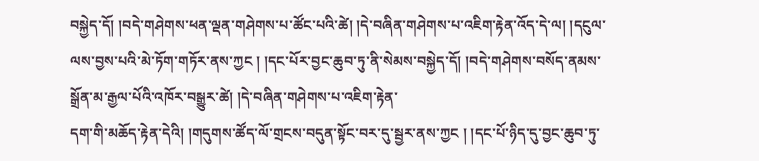བསྐྱེད་དོ། །བདེ་གཤེགས་ཕན་ལྡན་གཤེགས་པ་ཚོང་པའི་ཚེ། །དེ་བཞིན་གཤེགས་པ་འཇིག་རྟེན་འོད་དེ་ལ། །དངུལ་ལས་བྱས་པའི་མེ་ཏོག་གཏོར་ནས་ཀྱང ། །དང་པོར་བྱང་ཆུབ་ཏུ་ནི་སེམས་བསྐྱེད་དོ། །བདེ་གཤེགས་བསོད་ནམས་སྒྲོན་མ་རྒྱལ་པོའི་འཁོར་བསྒྱུར་ཚེ། །དེ་བཞིན་གཤེགས་པ་འཇིག་རྟེན་
དག་གི་མཆོད་རྟེན་དེའི། །གདུགས་ཚོད་ལོ་གྲངས་བདུན་སྟོང་བར་དུ་སྦྱར་ནས་ཀྱང ། །དང་པོ་ཉིད་དུ་བྱང་ཆུབ་ཏུ་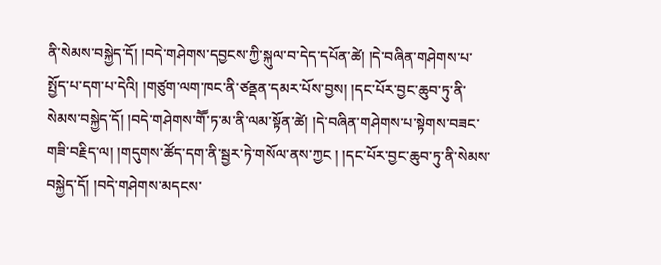ནི་སེམས་བསྐྱེད་དོ། །བདེ་གཤེགས་དབྱངས་ཀྱི་སྐུལ་བ་དེད་དཔོན་ཚེ། །དེ་བཞིན་གཤེགས་པ་སྤྱོད་པ་དག་པ་དེའི། །གཙུག་ལག་ཁང་ནི་ཙནྡན་དམར་པོས་བྱས། །དང་པོར་བྱང་ཆུབ་ཏུ་ནི་སེམས་བསྐྱེད་དོ། །བདེ་གཤེགས་གཽ་ཏ་མ་ནི་ལམ་སྟོན་ཚེ། །དེ་བཞིན་གཤེགས་པ་སྟེགས་བཟང་གཟི་བརྗིད་ལ། །གདུགས་ཚོད་དག་ནི་སྦྱར་ཏེ་གསོལ་ནས་ཀྱང ། །དང་པོར་བྱང་ཆུབ་ཏུ་ནི་སེམས་བསྐྱེད་དོ། །བདེ་གཤེགས་མདངས་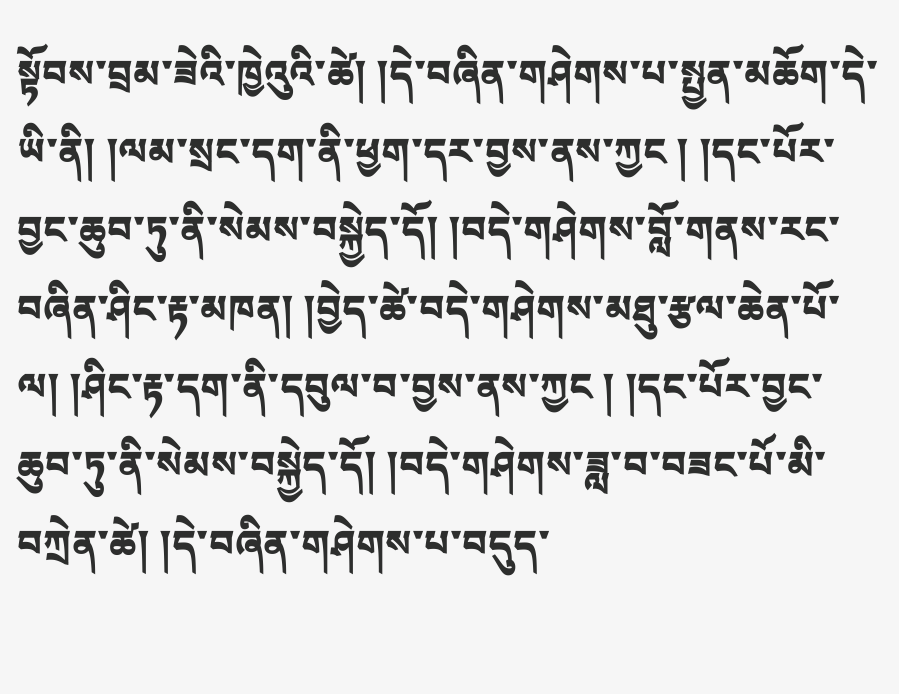སྟོབས་བྲམ་ཟེའི་ཁྱེའུའི་ཚེ། །དེ་བཞིན་གཤེགས་པ་སྤྱན་མཆོག་དེ་ཡི་ནི། །ལམ་སྲང་དག་ནི་ཕྱག་དར་བྱས་ནས་ཀྱང ། །དང་པོར་བྱང་ཆུབ་ཏུ་ནི་སེམས་བསྐྱེད་དོ། །བདེ་གཤེགས་བློ་གནས་རང་བཞིན་ཤིང་རྟ་མཁན། །བྱེད་ཚེ་བདེ་གཤེགས་མཐུ་རྩལ་ཆེན་པོ་ལ། །ཤིང་རྟ་དག་ནི་དབུལ་བ་བྱས་ནས་ཀྱང ། །དང་པོར་བྱང་ཆུབ་ཏུ་ནི་སེམས་བསྐྱེད་དོ། །བདེ་གཤེགས་ཟླ་བ་བཟང་པོ་མི་བཀྲེན་ཚེ། །དེ་བཞིན་གཤེགས་པ་བདུད་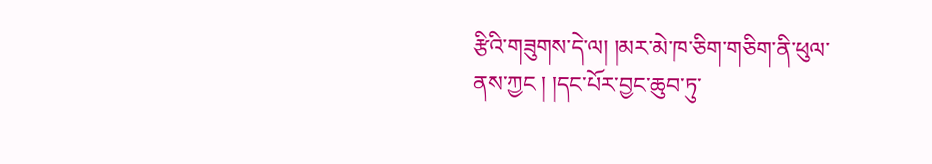རྩིའི་གཟུགས་དེ་ལ། །མར་མེ་ཁ་ཅིག་གཅིག་ནི་ཕུལ་ནས་ཀྱང ། །དང་པོར་བྱང་ཆུབ་ཏུ་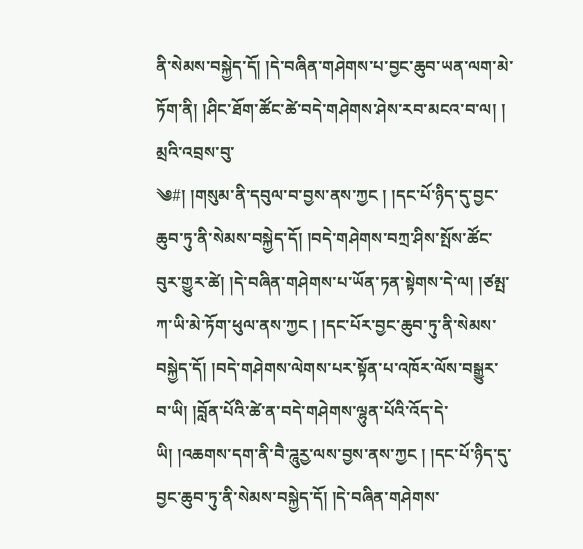ནི་སེམས་བསྐྱེད་དོ། །དེ་བཞིན་གཤེགས་པ་བྱང་ཆུབ་ཡན་ལག་མེ་ཏོག་ནི། །ཤིང་ཐོག་ཚོང་ཚེ་བདེ་གཤེགས་ཤེས་རབ་མངའ་བ་ལ། ། མྲའི་འབྲས་བུ་
༄#། །གསུམ་ནི་དབུལ་བ་བྱས་ནས་ཀྱང ། །དང་པོ་ཉིད་དུ་བྱང་ཆུབ་ཏུ་ནི་སེམས་བསྐྱེད་དོ། །བདེ་གཤེགས་བཀྲ་ཤིས་སྤོས་ཚོང་བུར་གྱུར་ཚེ། །དེ་བཞིན་གཤེགས་པ་ཡོན་ཏན་སྟེགས་དེ་ལ། །ཙམྤ་ཀ་ཡི་མེ་ཏོག་ཕུལ་ནས་ཀྱང ། །དང་པོར་བྱང་ཆུབ་ཏུ་ནི་སེམས་བསྐྱེད་དོ། །བདེ་གཤེགས་ལེགས་པར་སྟོན་པ་འཁོར་ལོས་བསྒྱུར་བ་ཡི། །བློན་པོའི་ཚེ་ན་བདེ་གཤེགས་ལྷུན་པོའི་འོད་དེ་ཡི། །འཆགས་དག་ནི་བཻ་ཌཱུརྱ་ལས་བྱས་ནས་ཀྱང ། །དང་པོ་ཉིད་དུ་བྱང་ཆུབ་ཏུ་ནི་སེམས་བསྐྱེད་དོ། །དེ་བཞིན་གཤེགས་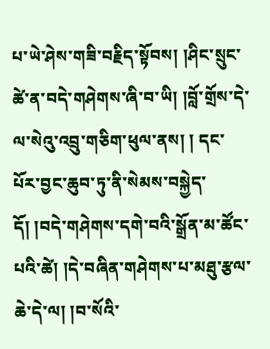པ་ཡེ་ཤེས་གཟི་བརྗིད་སྟོབས། །ཤིང་སྲུང་ཚེ་ན་བདེ་གཤེགས་ཞི་བ་ཡི། །བློ་གྲོས་དེ་ལ་སེའུ་འབྲུ་གཅིག་ཕུལ་ནས། ། དང་པོར་བྱང་ཆུབ་ཏུ་ནི་སེམས་བསྐྱེད་དོ། །བདེ་གཤེགས་དགེ་བའི་སྒྲོན་མ་ཚོང་པའི་ཚེ། །དེ་བཞིན་གཤེགས་པ་མཐུ་རྩལ་ཆེ་དེ་ལ། །བ་སོའི་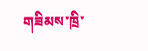གཟིམས་ཁྲི་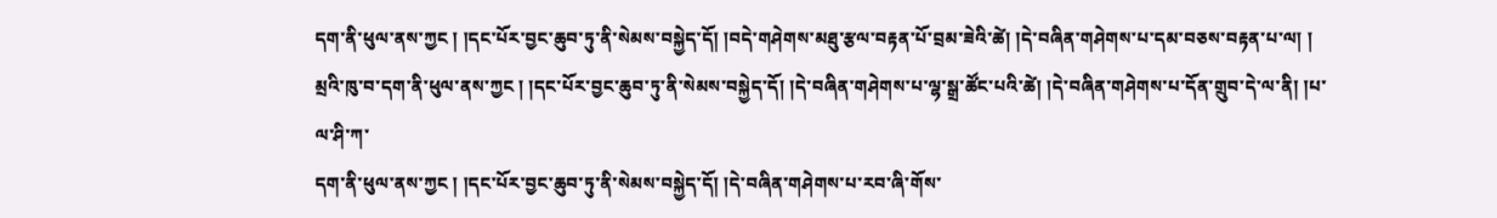དག་ནི་ཕུལ་ནས་ཀྱང ། །དང་པོར་བྱང་ཆུབ་ཏུ་ནི་སེམས་བསྐྱེད་དོ། །བདེ་གཤེགས་མཐུ་རྩལ་བརྟན་པོ་བྲམ་ཟེའི་ཚེ། །དེ་བཞིན་གཤེགས་པ་དམ་བཅས་བརྟན་པ་ལ། ། མྲའི་ཁུ་བ་དག་ནི་ཕུལ་ནས་ཀྱང ། །དང་པོར་བྱང་ཆུབ་ཏུ་ནི་སེམས་བསྐྱེད་དོ། །དེ་བཞིན་གཤེགས་པ་ལྷ་སྒྲ་ཚོང་པའི་ཚེ། །དེ་བཞིན་གཤེགས་པ་དོན་གྲུབ་དེ་ལ་ནི། །པ་ལ་ཤི་ཀ་
དག་ནི་ཕུལ་ནས་ཀྱང ། །དང་པོར་བྱང་ཆུབ་ཏུ་ནི་སེམས་བསྐྱེད་དོ། །དེ་བཞིན་གཤེགས་པ་རབ་ཞི་གོས་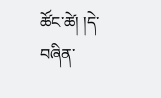ཚོང་ཚེ། །དེ་བཞིན་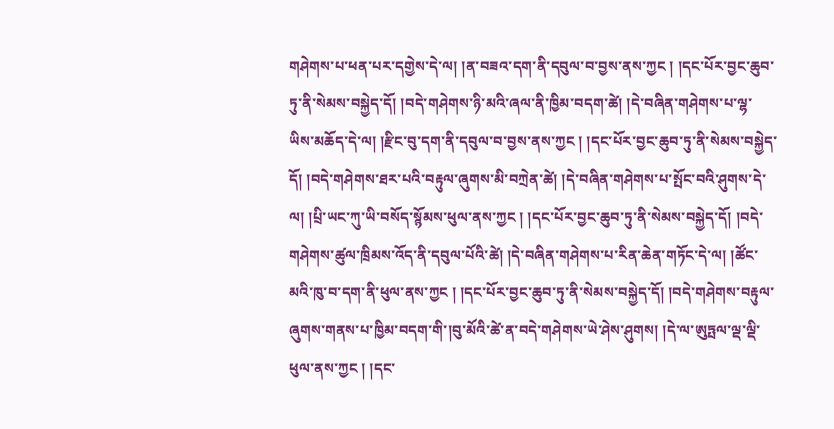གཤེགས་པ་ཕན་པར་དགྱེས་དེ་ལ། །ན་བཟའ་དག་ནི་དབུལ་བ་བྱས་ནས་ཀྱང ། །དང་པོར་བྱང་ཆུབ་ཏུ་ནི་སེམས་བསྐྱེད་དོ། །བདེ་གཤེགས་ཉི་མའི་ཞལ་ནི་ཁྱིམ་བདག་ཚེ། །དེ་བཞིན་གཤེགས་པ་ལྷ་ཡིས་མཆོད་དེ་ལ། །རྫིང་བུ་དག་ནི་དབུལ་བ་བྱས་ནས་ཀྱང ། །དང་པོར་བྱང་ཆུབ་ཏུ་ནི་སེམས་བསྐྱེད་དོ། །བདེ་གཤེགས་ཐར་པའི་བརྟུལ་ཞུགས་མི་བཀྲེན་ཚེ། །དེ་བཞིན་གཤེགས་པ་སྤོང་བའི་ཤུགས་དེ་ལ། །པྲི་ཡང་ཀུ་ཡི་བསོད་སྙོམས་ཕུལ་ནས་ཀྱང ། །དང་པོར་བྱང་ཆུབ་ཏུ་ནི་སེམས་བསྐྱེད་དོ། །བདེ་གཤེགས་ཚུལ་ཁྲིམས་འོད་ནི་དབུལ་པོའི་ཚེ། །དེ་བཞིན་གཤེགས་པ་རིན་ཆེན་གཏོང་དེ་ལ། །ཚོང་མའི་ཁུ་བ་དག་ནི་ཕུལ་ནས་ཀྱང ། །དང་པོར་བྱང་ཆུབ་ཏུ་ནི་སེམས་བསྐྱེད་དོ། །བདེ་གཤེགས་བརྟུལ་ཞུགས་གནས་པ་ཁྱིམ་བདག་གི་།བུ་མོའི་ཚེ་ན་བདེ་གཤེགས་ཡེ་ཤེས་ཤུགས། །དེ་ལ་ཨུཏྤལ་ལྡ་ལྡི་ཕུལ་ནས་ཀྱང ། །དང་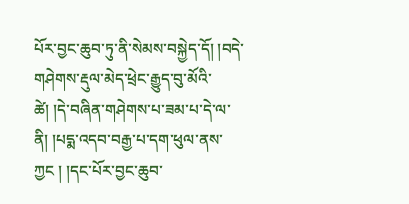པོར་བྱང་ཆུབ་ཏུ་ནི་སེམས་བསྐྱེད་དོ། །བདེ་གཤེགས་རྡུལ་མེད་ཕྲེང་རྒྱུད་བུ་མོའི་ཚེ། །དེ་བཞིན་གཤེགས་པ་ཟམ་པ་དེ་ལ་ནི། །པདྨ་འདབ་བརྒྱ་པ་དག་ཕུལ་ནས་ཀྱང ། །དང་པོར་བྱང་ཆུབ་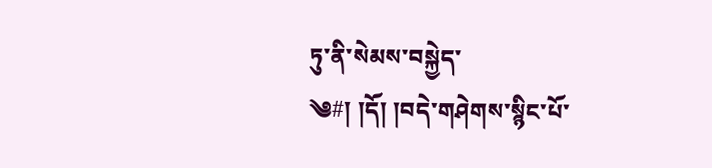ཏུ་ནི་སེམས་བསྐྱེད་
༄#། །དོ། །བདེ་གཤེགས་སྙིང་པོ་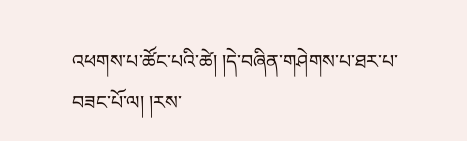འཕགས་པ་ཚོང་པའི་ཚེ། །དེ་བཞིན་གཤེགས་པ་ཐར་པ་བཟང་པོ་ལ། །རས་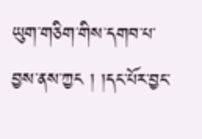ཡུག་གཅིག་གིས་དགབ་པ་བྱས་ནས་ཀྱང ། །དང་པོར་བྱང་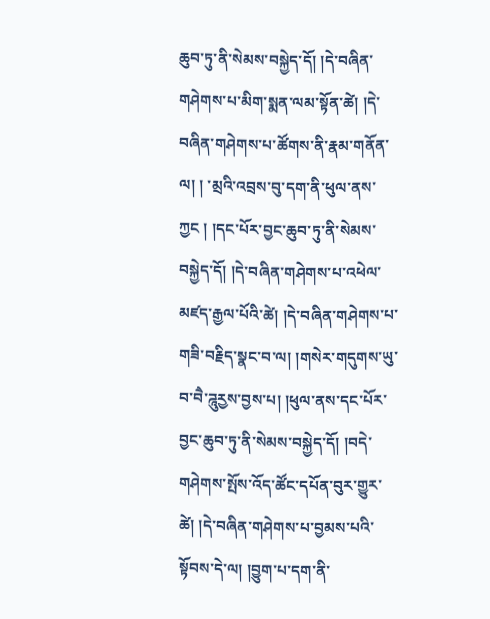ཆུབ་ཏུ་ནི་སེམས་བསྐྱེད་དོ། །དེ་བཞིན་གཤེགས་པ་མིག་སྨན་ལམ་སྟོན་ཚེ། །དེ་བཞིན་གཤེགས་པ་ཚོགས་ནི་རྣམ་གནོན་ལ། ། ་མྲའི་འབྲས་བུ་དག་ནི་ཕུལ་ནས་ཀྱང ། །དང་པོར་བྱང་ཆུབ་ཏུ་ནི་སེམས་བསྐྱེད་དོ། །དེ་བཞིན་གཤེགས་པ་འཕེལ་མཛད་རྒྱལ་པོའི་ཚེ། །དེ་བཞིན་གཤེགས་པ་གཟི་བརྗིད་སྣང་བ་ལ། །གསེར་གདུགས་ཡུ་བ་བཻ་ཌཱུརྱས་བྱས་པ། །ཕུལ་ནས་དང་པོར་བྱང་ཆུབ་ཏུ་ནི་སེམས་བསྐྱེད་དོ། །བདེ་གཤེགས་སྤོས་འོད་ཚོང་དཔོན་བུར་གྱུར་ཚེ། །དེ་བཞིན་གཤེགས་པ་བྱམས་པའི་སྟོབས་དེ་ལ། །བྱུག་པ་དག་ནི་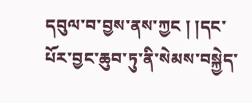དབུལ་བ་བྱས་ནས་ཀྱང ། །དང་པོར་བྱང་ཆུབ་ཏུ་ནི་སེམས་བསྐྱེད་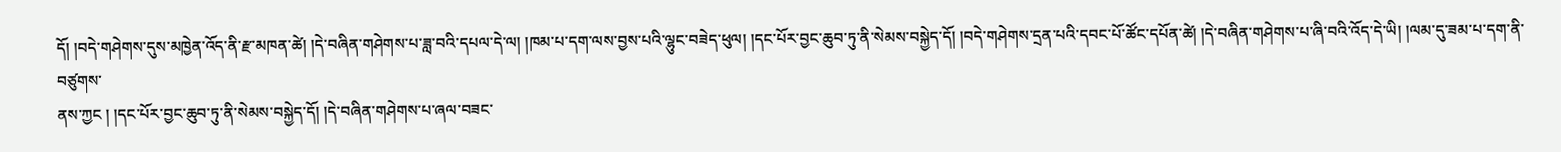དོ། །བདེ་གཤེགས་དུས་མཁྱེན་འོད་ནི་རྫ་མཁན་ཚེ། །དེ་བཞིན་གཤེགས་པ་ཟླ་བའི་དཔལ་དེ་ལ། །ཁམ་པ་དག་ལས་བྱས་པའི་ལྷུང་བཟེད་ཕུལ། །དང་པོར་བྱང་ཆུབ་ཏུ་ནི་སེམས་བསྐྱེད་དོ། །བདེ་གཤེགས་དྲན་པའི་དབང་པོ་ཚོང་དཔོན་ཚེ། །དེ་བཞིན་གཤེགས་པ་ཞི་བའི་འོད་དེ་ཡི། །ལམ་དུ་ཟམ་པ་དག་ནི་བཙུགས་
ནས་ཀྱང ། །དང་པོར་བྱང་ཆུབ་ཏུ་ནི་སེམས་བསྐྱེད་དོ། །དེ་བཞིན་གཤེགས་པ་ཞལ་བཟང་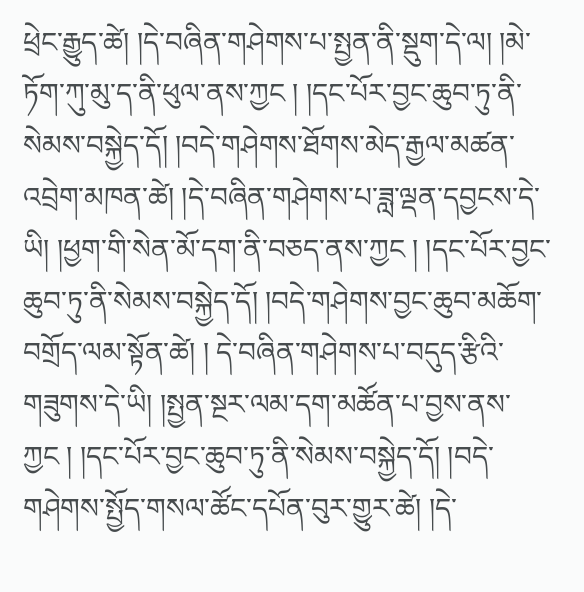ཕྲེང་རྒྱུད་ཚེ། །དེ་བཞིན་གཤེགས་པ་སྤྱན་ནི་སྡུག་དེ་ལ། །མེ་ཏོག་ཀུ་མུ་ད་ནི་ཕུལ་ནས་ཀྱང ། །དང་པོར་བྱང་ཆུབ་ཏུ་ནི་སེམས་བསྐྱེད་དོ། །བདེ་གཤེགས་ཐོགས་མེད་རྒྱལ་མཚན་འབྲེག་མཁན་ཚེ། །དེ་བཞིན་གཤེགས་པ་ཟླ་ལྡན་དབྱངས་དེ་ཡི། །ཕྱག་གི་སེན་མོ་དག་ནི་བཅད་ནས་ཀྱང ། །དང་པོར་བྱང་ཆུབ་ཏུ་ནི་སེམས་བསྐྱེད་དོ། །བདེ་གཤེགས་བྱང་ཆུབ་མཆོག་བགྲོད་ལམ་སྟོན་ཚེ། ། དེ་བཞིན་གཤེགས་པ་བདུད་རྩིའི་གཟུགས་དེ་ཡི། །སྤྱན་སྔར་ལམ་དག་མཚོན་པ་བྱས་ནས་ཀྱང ། །དང་པོར་བྱང་ཆུབ་ཏུ་ནི་སེམས་བསྐྱེད་དོ། །བདེ་གཤེགས་སྤྱོད་གསལ་ཚོང་དཔོན་བུར་གྱུར་ཚེ། །དེ་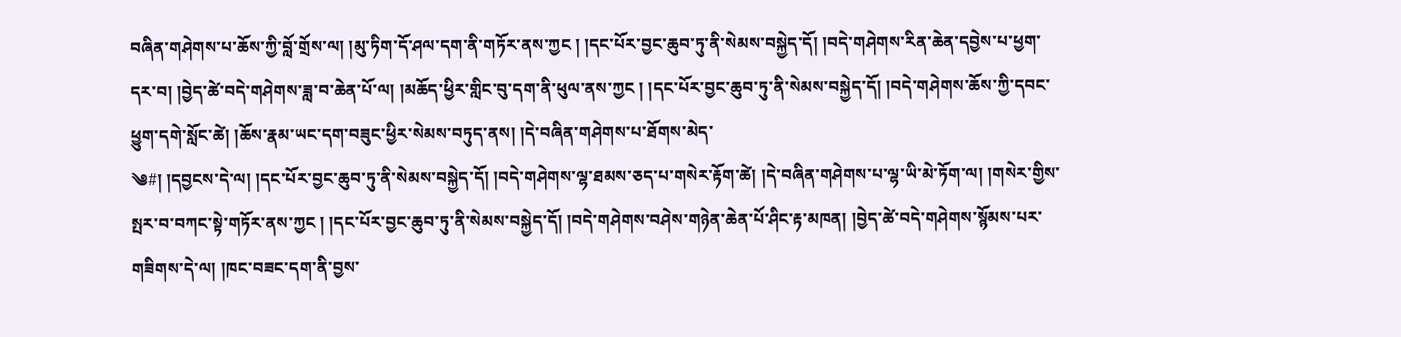བཞིན་གཤེགས་པ་ཆོས་ཀྱི་བློ་གྲོས་ལ། །མུ་ཏིག་དོ་ཤལ་དག་ནི་གཏོར་ནས་ཀྱང ། །དང་པོར་བྱང་ཆུབ་ཏུ་ནི་སེམས་བསྐྱེད་དོ། །བདེ་གཤེགས་རིན་ཆེན་དབྱེས་པ་ཕྱག་དར་བ། །བྱེད་ཚེ་བདེ་གཤེགས་ཟླ་བ་ཆེན་པོ་ལ། །མཆོད་ཕྱིར་གླིང་བུ་དག་ནི་ཕུལ་ནས་ཀྱང ། །དང་པོར་བྱང་ཆུབ་ཏུ་ནི་སེམས་བསྐྱེད་དོ། །བདེ་གཤེགས་ཆོས་ཀྱི་དབང་ཕྱུག་དགེ་སློང་ཚེ། །ཆོས་རྣམ་ཡང་དག་བཟུང་ཕྱིར་སེམས་བཏུད་ནས། །དེ་བཞིན་གཤེགས་པ་ཐོགས་མེད་
༄#། །དབྱངས་དེ་ལ། །དང་པོར་བྱང་ཆུབ་ཏུ་ནི་སེམས་བསྐྱེད་དོ། །བདེ་གཤེགས་ལྷ་ཐམས་ཅད་པ་གསེར་རྟོག་ཚེ། །དེ་བཞིན་གཤེགས་པ་ལྷ་ཡི་མེ་ཏོག་ལ། །གསེར་གྱིས་སྤར་བ་བཀང་སྟེ་གཏོར་ནས་ཀྱང ། །དང་པོར་བྱང་ཆུབ་ཏུ་ནི་སེམས་བསྐྱེད་དོ། །བདེ་གཤེགས་བཤེས་གཉེན་ཆེན་པོ་ཤིང་རྟ་མཁན། །བྱེད་ཚེ་བདེ་གཤེགས་སྙོམས་པར་གཟིགས་དེ་ལ། །ཁང་བཟང་དག་ནི་བྱས་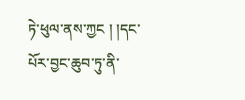ཏེ་ཕུལ་ནས་ཀྱང ། །དང་པོར་བྱང་ཆུབ་ཏུ་ནི་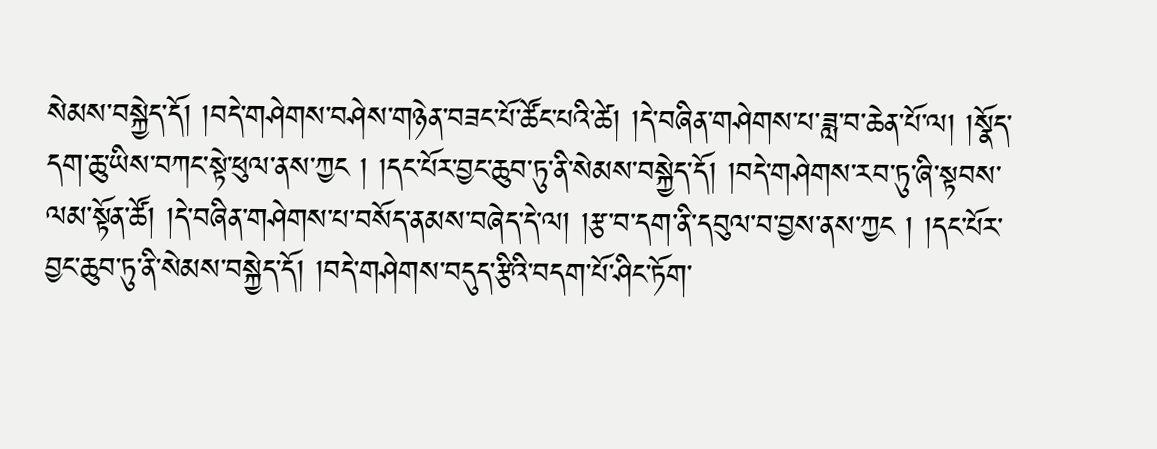སེམས་བསྐྱེད་དོ། །བདེ་གཤེགས་བཤེས་གཉེན་བཟང་པོ་ཚོང་པའི་ཚེ། །དེ་བཞིན་གཤེགས་པ་ཟླ་བ་ཆེན་པོ་ལ། །སྣོད་དག་ཆུ་ཡིས་བཀང་སྟེ་ཕུལ་ནས་ཀྱང ། །དང་པོར་བྱང་ཆུབ་ཏུ་ནི་སེམས་བསྐྱེད་དོ། །བདེ་གཤེགས་རབ་ཏུ་ཞི་སྟབས་ལམ་སྟོན་ཚོ། །དེ་བཞིན་གཤེགས་པ་བསོད་ནམས་བཞེད་དེ་ལ། །རྩ་བ་དག་ནི་དབུལ་བ་བྱས་ནས་ཀྱང ། །དང་པོར་བྱང་ཆུབ་ཏུ་ནི་སེམས་བསྐྱེད་དོ། །བདེ་གཤེགས་བདུད་རྩིའི་བདག་པོ་ཤིང་ཏོག་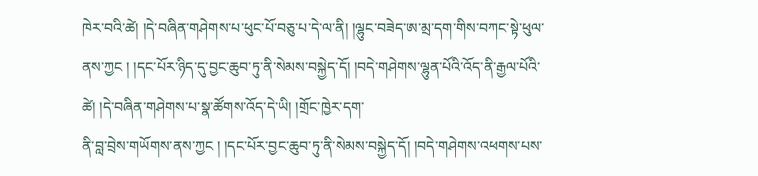ཁེར་བའི་ཚེ། །དེ་བཞིན་གཤེགས་པ་ཕུང་པོ་བཅུ་པ་དེ་ལ་ནི། །ལྷུང་བཟེད་ཨ་མྲ་དག་གིས་བཀང་སྟེ་ཕུལ་ནས་ཀྱང ། །དང་པོར་ཉིད་དུ་བྱང་ཆུབ་ཏུ་ནི་སེམས་བསྐྱེད་དོ། །བདེ་གཤེགས་ལྷུན་པོའི་འོད་ནི་རྒྱལ་པོའི་ཚེ། །དེ་བཞིན་གཤེགས་པ་སྣ་ཚོགས་འོད་དེ་ཡི། །གྲོང་ཁྱེར་དག་
ནི་བླ་བྲེས་གཡོགས་ནས་ཀྱང ། །དང་པོར་བྱང་ཆུབ་ཏུ་ནི་སེམས་བསྐྱེད་དོ། །བདེ་གཤེགས་འཕགས་པས་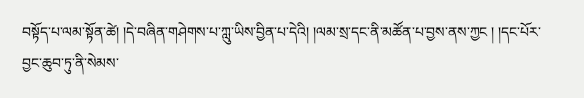བསྟོད་པ་ལམ་སྟོན་ཚེ། །དེ་བཞིན་གཤེགས་པ་ཀླུ་ཡིས་བྱིན་པ་དེའི། །ལམ་སྲ་དང་ནི་མཚོན་པ་བྱས་ནས་ཀྱང ། །དང་པོར་བྱང་ཆུབ་ཏུ་ནི་སེམས་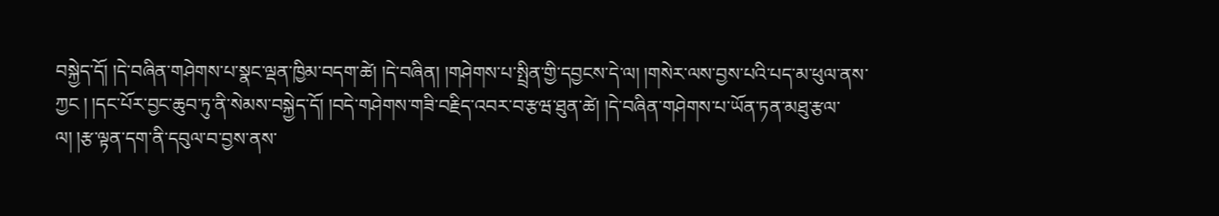བསྐྱེད་དོ། །དེ་བཞིན་གཤེགས་པ་སྣང་ལྡན་ཁྱིམ་བདག་ཚེ། །དེ་བཞིན། །གཤེགས་པ་སྤྲིན་གྱི་དབྱངས་དེ་ལ། །གསེར་ལས་བྱས་པའི་པད་མ་ཕུལ་ནས་ཀྱང ། །དང་པོར་བྱང་ཆུབ་ཏུ་ནི་སེམས་བསྐྱེད་དོ། །བདེ་གཤེགས་གཟི་བརྗིད་འབར་བ་རྩཝ་ཐུན་ཚེ། །དེ་བཞིན་གཤེགས་པ་ཡོན་ཏན་མཐུ་རྩལ་ལ། །རྩ་ལྟན་དག་ནི་དབུལ་བ་བྱས་ནས་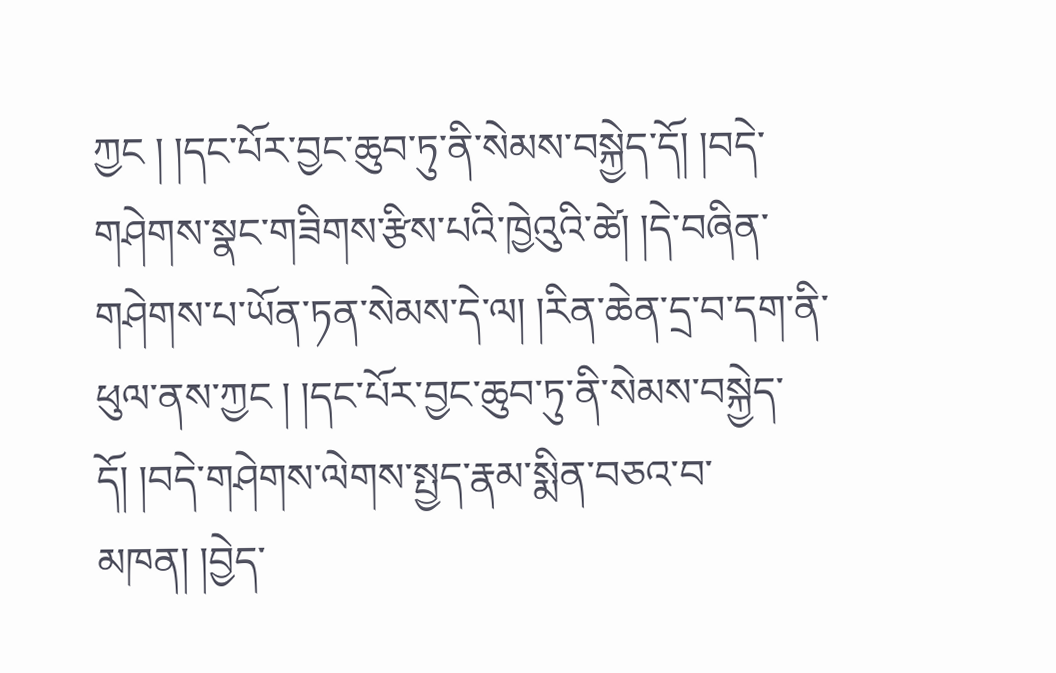ཀྱང ། །དང་པོར་བྱང་ཆུབ་ཏུ་ནི་སེམས་བསྐྱེད་དོ། །བདེ་གཤེགས་སྣང་གཟིགས་རྩིས་པའི་ཁྱེའུའི་ཚེ། །དེ་བཞིན་གཤེགས་པ་ཡོན་ཏན་སེམས་དེ་ལ། །རིན་ཆེན་དྲ་བ་དག་ནི་ཕུལ་ནས་ཀྱང ། །དང་པོར་བྱང་ཆུབ་ཏུ་ནི་སེམས་བསྐྱེད་དོ། །བདེ་གཤེགས་ལེགས་སྤྱད་རྣམ་སྨིན་བཅའ་བ་མཁན། །བྱེད་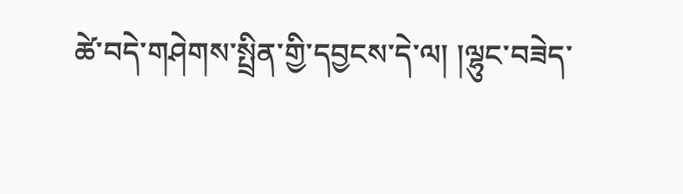ཚེ་བདེ་གཤེགས་སྤྲིན་གྱི་དབྱངས་དེ་ལ། །ལྷུང་བཟེད་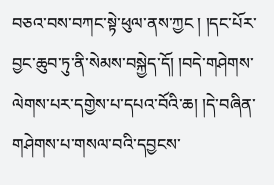བཅའ་བས་བཀང་སྟེ་ཕུལ་ནས་ཀྱང ། །དང་པོར་བྱང་ཆུབ་ཏུ་ནི་སེམས་བསྐྱེད་དོ། །བདེ་གཤེགས་ལེགས་པར་དགྱེས་པ་དཔའ་བོའི་ཆ། །དེ་བཞིན་གཤེགས་པ་གསལ་བའི་དབྱངས་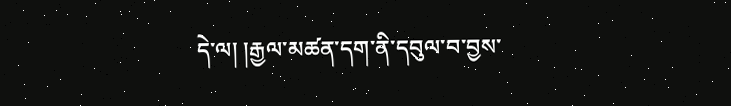དེ་ལ། །རྒྱལ་མཚན་དག་ནི་དབུལ་བ་བྱས་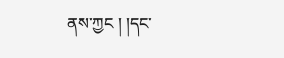ནས་ཀྱང ། །དང་